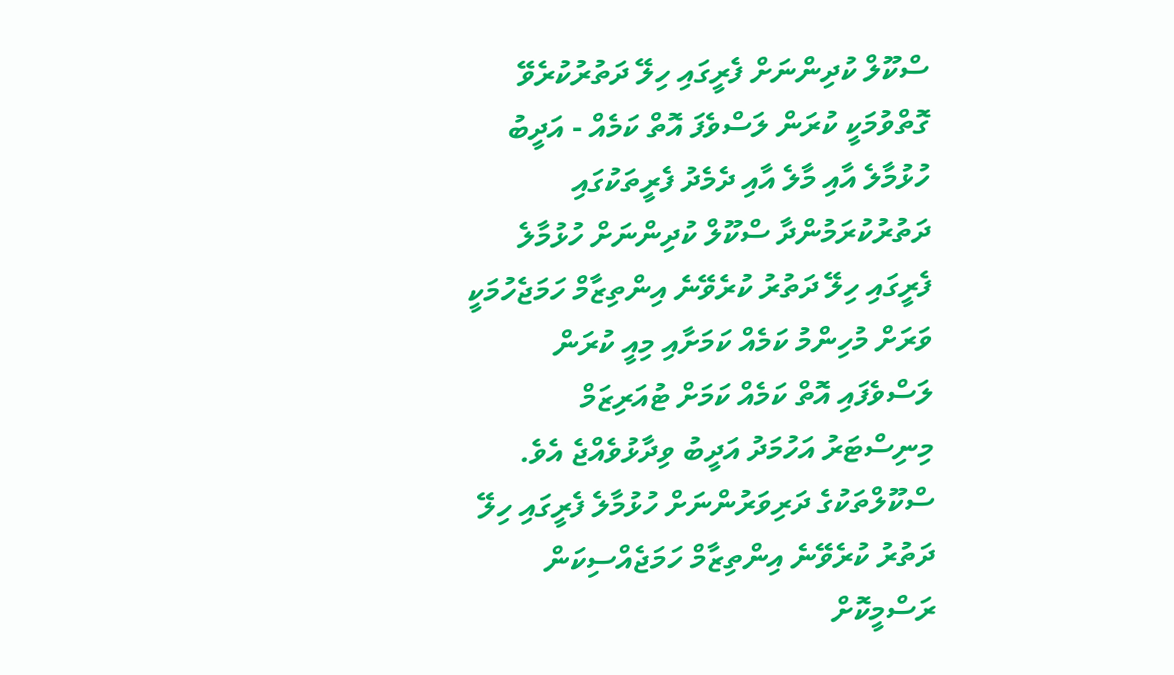ސްކޫލް ކުދިންނަށް ފެރީގައި ހިލޭ ދަތުރުކުރެވޭ ގޮތްވުމަކީ ކުރަން ލަސްވެފަ އޮތް ކަމެއް - އަދީބު
ހުޅުމާލެ އާއި މާލެ އާއި ދެމެދު ފެރީތަކުގައި ދަތުރުކުރަމުންދާ ސްކޫލް ކުދިންނަށް ހުޅުމާލެ ފެރީގައި ހިލޭ ދަތުރު ކުރެވޭނެ އިންތިޒާމް ހަމަޖެހުމަކީ ވަރަށް މުހިންމު ކަމެއް ކަމަށާއި މިއީ ކުރަން ލަސްވެފައި އޮތް ކަމެއް ކަމަށް ޓުއަރިޒަމް މިނިސްޓަރު އަހުމަދު އަދީބު ވިދާޅުވެއްޖެ އެވެ.
ސްކޫލްތަކުގެ ދަރިވަރުންނަށް ހުޅުމާލެ ފެރީގައި ހިލޭ ދަތުރު ކުރެވޭނެ އިންތިޒާމް ހަމަޖެއްސިކަން ރަސްމީކޮށް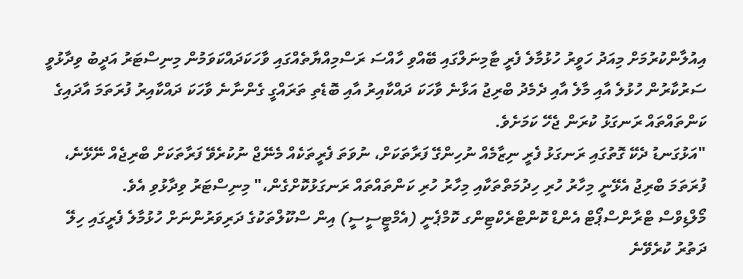އިއުލާންކުރުމަށް މިއަދު ހަވީރު ހުޅުމާލެ ފެރީ ޓާމިނަލްގައި ބޭއްވި ހާއްސަ ރަސްމިއްޔާތެއްގައި ވާހަކަދައްކަވަމުން މިނިސްޓަރު އަދީބު ވިދާޅުވީ ސަރުކާރުން ހުޅުލެ އާއި މާލެ އާއި ދެމެދު ބްރިޖު އަޅާނެ ވާހަކަ ދައްކާއިރު އާއި ބޮޑެތި ތަރައްގީ ގެންނާނެ ވާހަކަ ދައްކާއިރު ފުރަތަމަ އާދައިގެ ކަންތައްތައް ރަނގަޅު ކުރަން ޖެހޭ ކަމަށެވެ.
"އަޅުގަނޑު ދެކޭ ގޮތުގައި ރަނގަޅު ފެރީ ނިޒާމެއް ނުހިންގޭ ފަރާތަކަށް، ނުވަތަ ފެރީތަކެއް މެނޭޖް ނުކުރެވޭ ފަރާތަކަށް ބްރިޖެއް ނޭޅޭނެ، ފުރަތަމަ ބްރިޖު އެޅޭނީ މިހާރު ހުރި ހިދުމަތްތަކާއި މިހާރު ހުރި ކަންތައްތައް ރަނގަޅުކޮށްގެން،" މިނިސްޓަރު ވިދާޅުވި އެވެ.
މޯލްޑިވްސް ޓްރާންސްޕޯޓް އެންޑް ކޮންޓްރެކްޓިންގ ކޮމްޕެނީ (އެމްޓީސީސީ) އިން ސްކޫލްތަކުގެ ދަރިވަރުންނަށް ހުޅުމާލެ ފެރީގައި ހިލޭ ދަތުރު ކުރެވޭނެ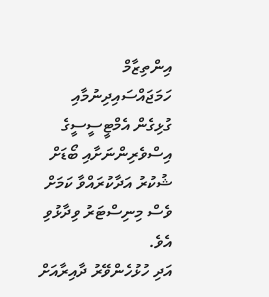އިންތިޒާމް ހަމަޖައްސައިދިނުމާއި ގުޅިގެން އެމްޓީސީސީގެ އިސްވެރިންނަށާއި ބޯޑަށް ޝުކުރު އަދާކުރައްވާ ކަމަށް ވެސް މިނިސްޓަރު ވިދާޅުވި އެވެ.
އަދި ހުޅުހެންވޭރު ދާއިރާއަށް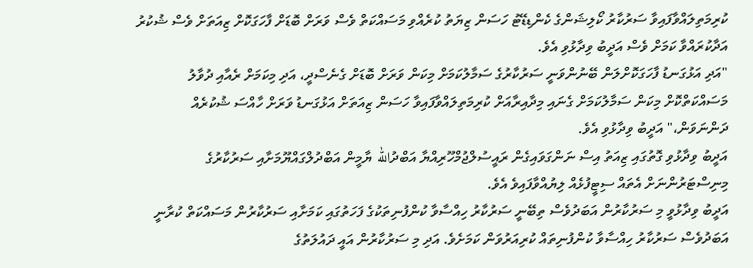ކުރިމަތިލައްވާފައިވާ ސަރުކާރު ކޯލިޝަންގެ ކެންޑިޑޭޓު ހަސަން ޒިޔަތު ކުރެއްވި މަސައްކަތް ވެސް ވަރަށް ބޮޑަށް ފާހަގަކޮށް ޒިއަތަށް ވެސް ޝުކުރު އަދާކުރައްވާ ކަމަށް ވެސް އަދީބު ވިދާޅުވި އެވެ.
"އަދި އަޅުގަނޑު ފާހަގަކޮށްލަން ބޭނުންވަނީ ސަރުކާރުގެ ސަމާލުކަމަށް މިކަން ވަރަށް ބޮޑަށް ގެނެސްދީ، އަދި މިކަމަށް ރެއާއި ދުވާލު މަސައްކަތްކޮށް މިކަން ސަމާލުކަމަށް ގެނައި މިދާއިރާއަށް ކުރިމަތިލައްވާފައިވާ ހަސަން ޒިއަތަށް އަޅުގަނޑު ވަރަށް ހާއްސަ ޝުކުރެއް ދަންނަވަން،" އަދީބު ވިދާޅުވި އެވެ.
އަދީބު ވިދާޅުވި ގޮތުގައި ޒިއަތު އިސް ނަންގަވައިގެން ރައީސުލްޖުމްހޫރިއްޔާ އަބްދުالله ޔާމީން އަބްދުލްގައްޔޫމަށާއި ސަރުކާރުގެ މިނިސްޓަރުންނަށް އެތައް ސިޓީފުޅެއް ލިޔުއްވާފައިވެ އެވެ.
އަދީބު ވިދާޅުވީ މި ސަރުކާރުން އަބަދުވެސް ތިބޭނީ ސަރުކާރު ހިއްސާވާ ކުންފުނިތަކުގެ ފަހަތުގައި ކަމަށާއި ސަރުކާރުން މަސައްކަތް ކުރާނީ އަބަދުވެސް ސަރުކާރު ހިއްސާވާ ކުންފުނިތައް ކުރިއަރުވަން ކަމަށެވެ. އަދި މި ސަރުކާރުން އައީ ދައުލަތުގެ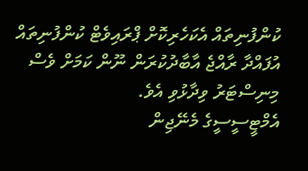ކުންފުނިތައް އެކަހެރިކޮށް ޕްރައިވެޓް ކުންފުނިތައް އުފައްދާ ރާއްޖެ އާބާދުކުރަން ނޫން ކަމަށް ވެސް މިނިސްޓަރު ވިދާޅުވި އެވެ.
އެމްޓީސީސީގެ މެނޭޖިން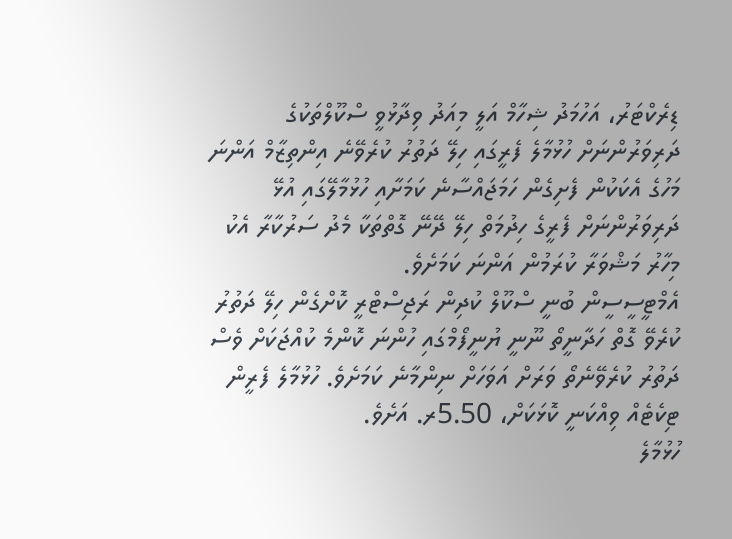ޑިރެކްޓަރު، އަހުމަދު ޝިހާމް އަލީ މިއަދު ވިދާޅުވީ ސްކޫލްތަކުގެ ދަރިވަރުންނަށް ހުޅުމާލެ ފެރީގައި ހިލޭ ދަތުރު ކުރެވޭނެ އިންތިޒާމް އަންނަ މަހުގެ އެކަކުން ފެށިގެން ހަމަޖައްސާނެ ކަމަށާއި ހުޅުމާލޭގައި އުޅޭ ދަރިވަރުންނަށް ފެރީގެ ހިދުމަތް ހިލޭ ދޭނޭ ގޮތްތަކާ މެދު ސަރުކާރާ އެކު މިހާރު މަޝްވަރާ ކުރަމުން އަންނަ ކަމަށެވެ.
އެމްޓީސީސީން ބުނީ ސްކޫލް ކުދިން ރަޖިސްޓްރީ ކޮށްގެން ހިލޭ ދަތުރު ކުރެވޭ ގޮތް ހަދާނީތޯ ނޫނީ ޔުނީފޯމްގައި ހުންނަ ކޮންމެ ކުއްޖަކަށް ވެސް ދަތުރު ކުރެވޭނެތޯ ވަރަށް އަވަހަށް ނިންމާނެ ކަމަށެވެ. ހުޅުމާލެ ފެރީން ޓިކެޓެއް ވިއްކަނީ ކޮޅަކަށް، 5.50ރ. އަށެވެ.
ހުޅުމާލެ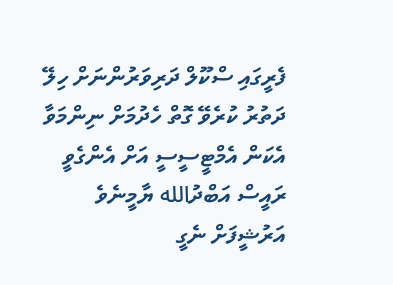ފެރީގައި ސްކޫލް ދަރިވަރުންނަށް ހިލޭ ދަތުރު ކުރެވޭ ގޮތް ހެދުމަށް ނިންމަވާ އެކަން އެމްޓީސީސީ އަށް އެންގެވީ ރައީސް އަބްދުالله ޔާމީނެވެ
އަރުޝީފަށް ނެގީ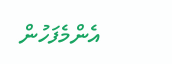އެންމެފަހުން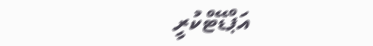އަޕްޑޭޓްކުރީ